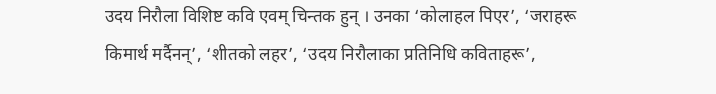उदय निरौला विशिष्ट कवि एवम् चिन्तक हुन् । उनका ‘कोलाहल पिएर’, ‘जराहरू किमार्थ मर्दैनन्’, ‘शीतको लहर’, ‘उदय निरौलाका प्रतिनिधि कविताहरू’,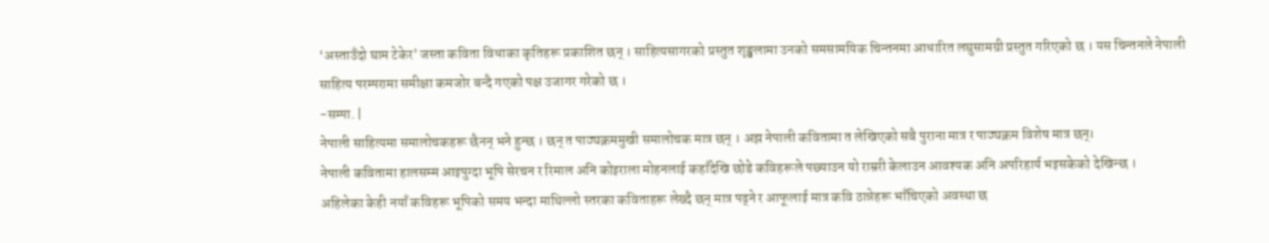‘अस्ताउँदो घाम टेकेर’ जस्ता कविता विधाका कृतिहरू प्रकाशित छन् । साहित्यसागरको प्रस्तुत शृङ्खलामा उनको समसामयिक चिन्तनमा आधारित लघुसामग्री प्रस्तुत गरिएको छ । यस चिन्तनले नेपाली साहित्य परम्परामा समीक्षा कमजोर बन्दै गएको पक्ष उजागर गरेको छ ।
-सम्पा. |
नेपाली साहित्यमा समालोचकहरू छैनन् भने हुन्छ । छन् त पाठ्यक्रममुखी समालोचक मात्र छन् । अझ नेपाली कवितामा त लेखिएको सबै पुराना मात्र र पाठ्यक्रम विशेष मात्र छन्।
नेपाली कवितामा हालसम्म आइपुग्दा भूपि सेरचन र रिमाल अनि कोइराला मोहनलाई कहाँदेखि छोडे कविहरूले पछ्याउन यो राम्ररी केलाउन आवश्यक अनि अपरिहार्य भइसकेको देखिन्छ ।
अहिलेका केही नयाँ कविहरू भूपिको समय भन्दा माथिल्लो स्तरका कविताहरू लेख्दै छन् मात्र पढ्ने र आफूलाई मात्र कवि ठान्नेहरू भाँचिएको अवस्था छ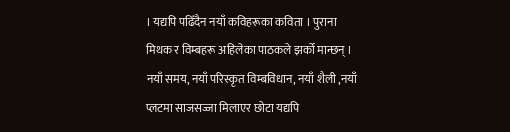। यद्यपि पढिँदैन नयाँ कविहरूका कविता । पुराना मिथक र विम्बहरू अहिलेका पाठकले झर्को मान्छन् । नयाँ समय, नयाँ परिस्कृत विम्बविधान, नयाँ शैली ,नयाँ प्लटमा साजसज्जा मिलाएर छोटा यद्यपि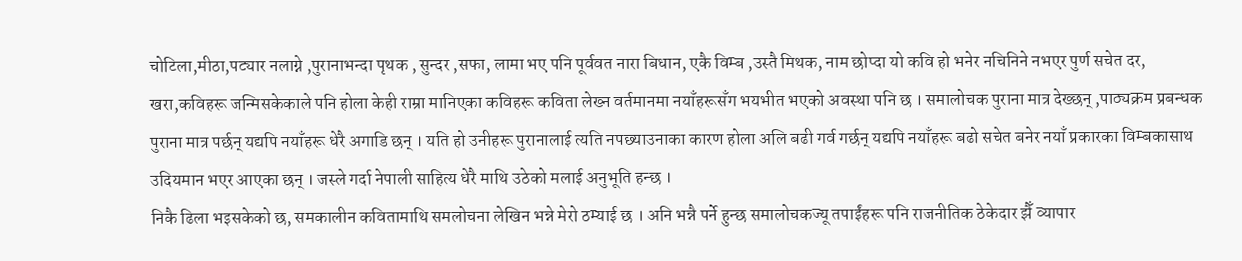चोटिला,मीठा,पट्यार नलाग्ने ,पुरानाभन्दा पृथक , सुन्दर ,सफा, लामा भए पनि पूर्ववत नारा बिधान, एकै विम्ब ,उस्तै मिथक, नाम छोप्दा यो कवि हो भनेर नचिनिने नभएर पुर्ण सचेत दर, खरा,कविहरू जन्मिसकेकाले पनि होला केही राम्रा मानिएका कविहरू कविता लेख्न वर्तमानमा नयाँहरूसँग भयभीत भएको अवस्था पनि छ । समालोचक पुराना मात्र देख्छन् ,पाठ्यक्रम प्रबन्धक पुराना मात्र पर्छन् यद्यपि नयाँहरू धेरै अगाडि छन् । यति हो उनीहरू पुरानालाई त्यति नपछ्याउनाका कारण होला अलि बढी गर्व गर्छन् यद्यपि नयाँहरू बढो सचेत बनेर नयाँ प्रकारका विम्बकासाथ उदियमान भएर आएका छन् । जस्ले गर्दा नेपाली साहित्य धेरै माथि उठेको मलाई अनुभूति हन्छ ।
निकै ढिला भइसकेको छ, समकालीन कवितामाथि समलोचना लेखिन भन्ने मेरो ठम्याई छ । अनि भन्नै पर्ने हुन्छ समालोचकज्यू तपाईंहरू पनि राजनीतिक ठेकेदार झैँ व्यापार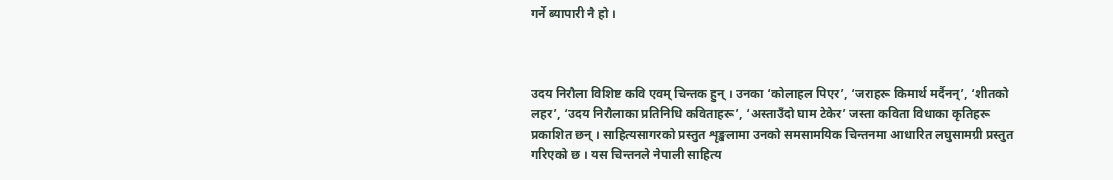गर्ने ब्यापारी नै हो ।



उदय निरौला विशिष्ट कवि एवम् चिन्तक हुन् । उनका ‘कोलाहल पिएर’, ‘जराहरू किमार्थ मर्दैनन्’, ‘शीतको लहर’, ‘उदय निरौलाका प्रतिनिधि कविताहरू’, ‘अस्ताउँदो घाम टेकेर’ जस्ता कविता विधाका कृतिहरू प्रकाशित छन् । साहित्यसागरको प्रस्तुत शृङ्खलामा उनको समसामयिक चिन्तनमा आधारित लघुसामग्री प्रस्तुत गरिएको छ । यस चिन्तनले नेपाली साहित्य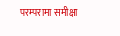परम्परामा समीक्षा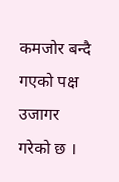कमजोर बन्दै गएको पक्ष उजागर गरेको छ ।